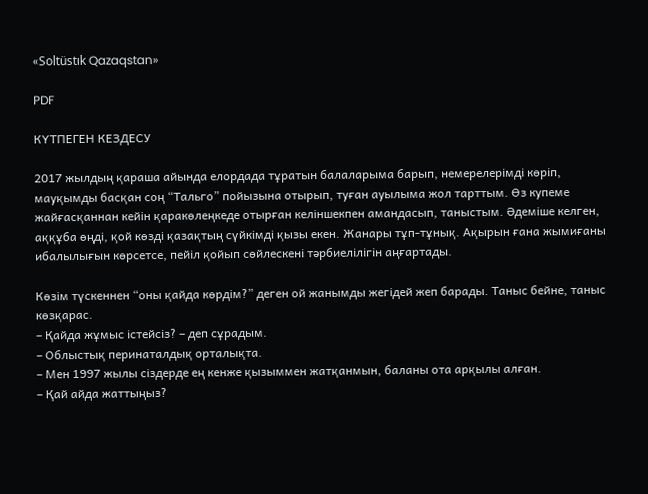«Soltüstık Qazaqstan»

PDF

КҮТПЕГЕН КЕЗДЕСУ

2017 жылдың қараша айында елордада тұратын балаларыма барып, немерелерімді көріп, мауқымды басқан соң “Тальго” пойызына отырып, туған ауылыма жол тарттым. Өз купеме жайғасқаннан кейін қаракөлеңкеде отырған келіншекпен амандасып, таныстым. Әдеміше келген, аққұба өңді, қой көзді қазақтың сүйкімді қызы екен. Жанары тұп-тұнық. Ақырын ғана жымиғаны ибалылығын көрсетсе, пейіл қойып сөйлескені тәрбиелілігін аңғартады.

Көзім түскеннен “оны қайда көрдім?” деген ой жанымды жегідей жеп барады. Таныс бейне, таныс көзқарас.
– Қайда жұмыс істейсіз? – деп сұрадым.
– Облыстық перинаталдық орталықта.
– Мен 1997 жылы сіздерде ең кенже қызыммен жатқанмын, баланы ота арқылы алған.
– Қай айда жаттыңыз?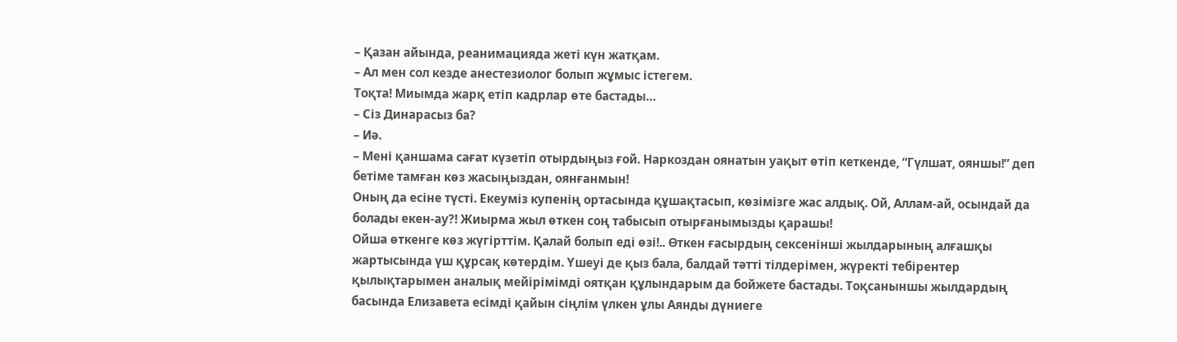– Қазан айында, реанимацияда жеті күн жатқам.
– Ал мен сол кезде анестезиолог болып жұмыс істегем.
Тоқта! Миымда жарқ етіп кадрлар өте бастады…
– Сіз Динарасыз ба?
– Иә.
– Мені қаншама сағат күзетіп отырдыңыз ғой. Наркоздан оянатын уақыт өтіп кеткенде, “Гүлшат, ояншы!” деп бетіме тамған көз жасыңыздан, оянғанмын!
Оның да есіне түсті. Екеуміз купенің ортасында құшақтасып, көзімізге жас алдық. Ой, Аллам-ай, осындай да болады екен-ау?! Жиырма жыл өткен соң табысып отырғанымызды қарашы!
Ойша өткенге көз жүгірттім. Қалай болып еді өзі!.. Өткен ғасырдың сексенінші жылдарының алғашқы жартысында үш құрсақ көтердім. Үшеуі де қыз бала, балдай тәтті тілдерімен, жүректі тебірентер қылықтарымен аналық мейірімімді оятқан құлындарым да бойжете бастады. Тоқсаныншы жылдардың басында Елизавета есімді қайын сіңлім үлкен ұлы Аянды дүниеге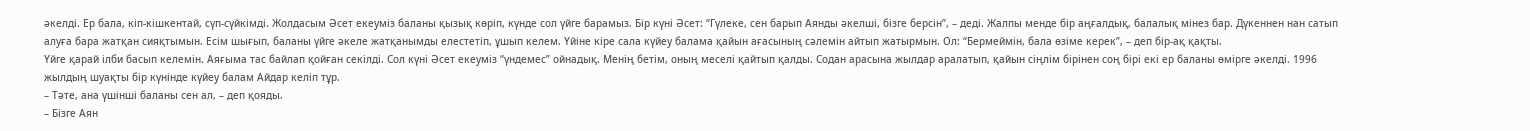әкелді. Ер бала, кіп-кішкентай, сүп-сүйкімді. Жолдасым Әсет екеуміз баланы қызық көріп, күнде сол үйге барамыз. Бір күні Әсет: “Гүлеке, сен барып Аянды әкелші, бізге берсін”, – деді. Жалпы менде бір аңғалдық, балалық мінез бар. Дүкеннен нан сатып алуға бара жатқан сияқтымын. Есім шығып, баланы үйге әкеле жатқанымды елестетіп, ұшып келем. Үйіне кіре сала күйеу балама қайын ағасының сәлемін айтып жатырмын. Ол: “Бермеймін, бала өзіме керек”, – деп бір-ақ қақты.
Үйге қарай ілби басып келемін. Аяғыма тас байлап қойған секілді. Сол күні Әсет екеуміз “үндемес” ойнадық. Менің бетім, оның меселі қайтып қалды. Содан арасына жылдар аралатып, қайын сіңлім бірінен соң бірі екі ер баланы өмірге әкелді. 1996 жылдың шуақты бір күнінде күйеу балам Айдар келіп тұр.
– Тәте, ана үшінші баланы сен ал, – деп қояды.
– Бізге Аян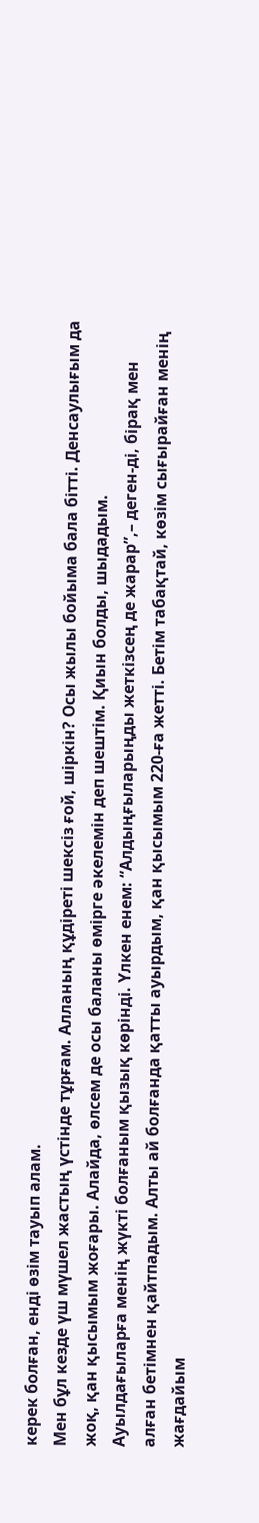керек болған, енді өзім тауып алам.
Мен бұл кезде үш мүшел жастың үстінде тұрғам. Алланың құдіреті шексіз ғой, шіркін? Осы жылы бойыма бала бітті. Денсаулығым да жоқ, қан қысымым жоғары. Алайда, өлсем де осы баланы өмірге әкелемін деп шештім. Қиын болды, шыдадым.
Ауылдағыларға менің жүкті болғаным қызық көрінді. Үлкен енем: “Алдыңғыларыңды жеткізсең де жарар”,– деген-ді, бірақ мен алған бетімнен қайтпадым. Алты ай болғанда қатты ауырдым, қан қысымым 220-ға жетті. Бетім табақтай, көзім сығырайған менің жағдайым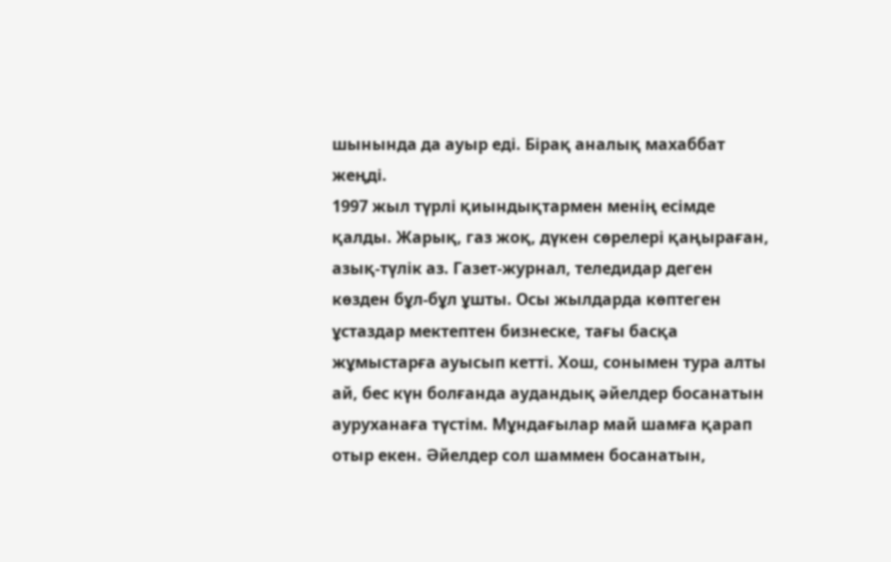шынында да ауыр еді. Бірақ аналық махаббат жеңді.
1997 жыл түрлі қиындықтармен менің есімде қалды. Жарық, газ жоқ, дүкен сөрелері қаңыраған, азық-түлік аз. Газет-журнал, теледидар деген көзден бұл-бұл ұшты. Осы жылдарда көптеген ұстаздар мектептен бизнеске, тағы басқа жұмыстарға ауысып кетті. Хош, сонымен тура алты ай, бес күн болғанда аудандық әйелдер босанатын ауруханаға түстім. Мұндағылар май шамға қарап отыр екен. Әйелдер сол шаммен босанатын,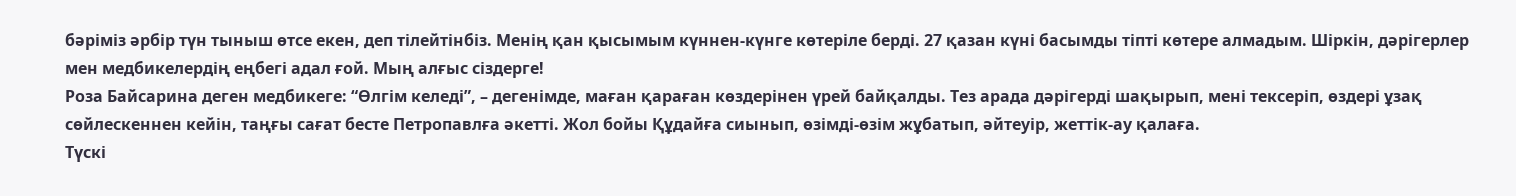бәріміз әрбір түн тыныш өтсе екен, деп тілейтінбіз. Менің қан қысымым күннен-күнге көтеріле берді. 27 қазан күні басымды тіпті көтере алмадым. Шіркін, дәрігерлер мен медбикелердің еңбегі адал ғой. Мың алғыс сіздерге!
Роза Байсарина деген медбикеге: “Өлгім келеді”, – дегенімде, маған қараған көздерінен үрей байқалды. Тез арада дәрігерді шақырып, мені тексеріп, өздері ұзақ сөйлескеннен кейін, таңғы сағат бесте Петропавлға әкетті. Жол бойы Құдайға сиынып, өзімді-өзім жұбатып, әйтеуір, жеттік-ау қалаға.
Түскі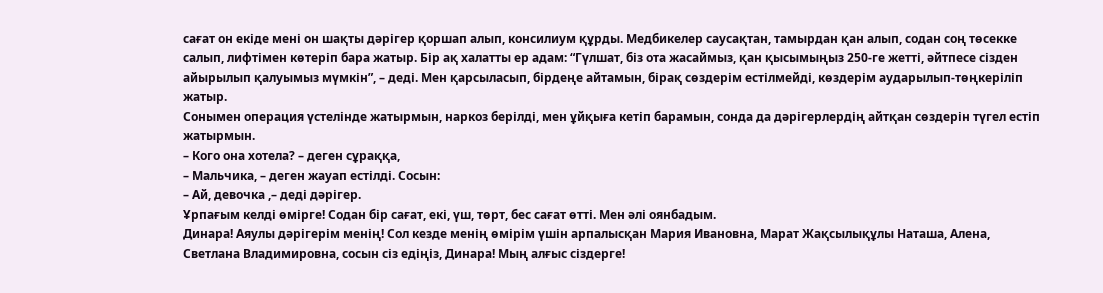сағат он екіде мені он шақты дәрігер қоршап алып, консилиум құрды. Медбикелер саусақтан, тамырдан қан алып, содан соң төсекке салып, лифтімен көтеріп бара жатыр. Бір ақ халатты ер адам: “Гүлшат, біз ота жасаймыз, қан қысымыңыз 250-ге жетті, әйтпесе сізден айырылып қалуымыз мүмкін”, – деді. Мен қарсыласып, бірдеңе айтамын, бірақ сөздерім естілмейді, көздерім аударылып-төңкеріліп жатыр.
Сонымен операция үстелінде жатырмын, наркоз берілді, мен ұйқыға кетіп барамын, сонда да дәрігерлердің айтқан сөздерін түгел естіп жатырмын.
– Кого она хотела? – деген сұраққа,
– Мальчика, – деген жауап естілді. Сосын:
– Ай, девочка ,– деді дәрігер.
Ұрпағым келді өмірге! Содан бір сағат, екі, үш, төрт, бес сағат өтті. Мен әлі оянбадым.
Динара! Аяулы дәрігерім менің! Сол кезде менің өмірім үшін арпалысқан Мария Ивановна, Марат Жақсылықұлы Наташа, Алена, Светлана Владимировна, сосын сіз едіңіз, Динара! Мың алғыс сіздерге!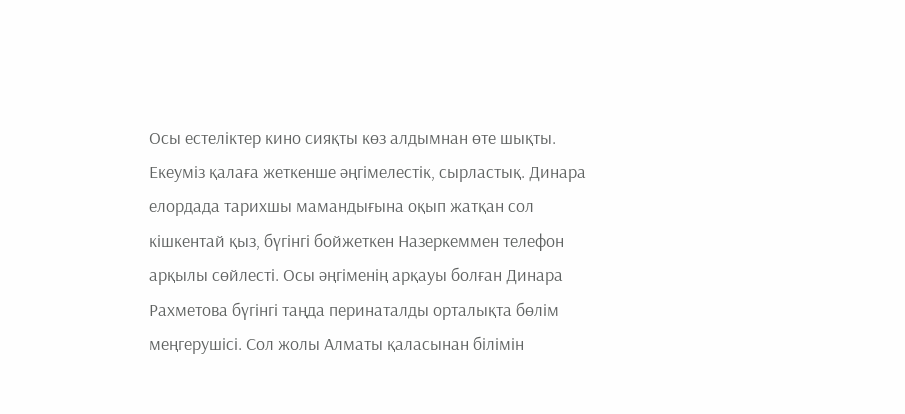Осы естеліктер кино сияқты көз алдымнан өте шықты. Екеуміз қалаға жеткенше әңгімелестік, сырластық. Динара елордада тарихшы мамандығына оқып жатқан сол кішкентай қыз, бүгінгі бойжеткен Назеркеммен телефон арқылы сөйлесті. Осы әңгіменің арқауы болған Динара Рахметова бүгінгі таңда перинаталды орталықта бөлім меңгерушісі. Сол жолы Алматы қаласынан білімін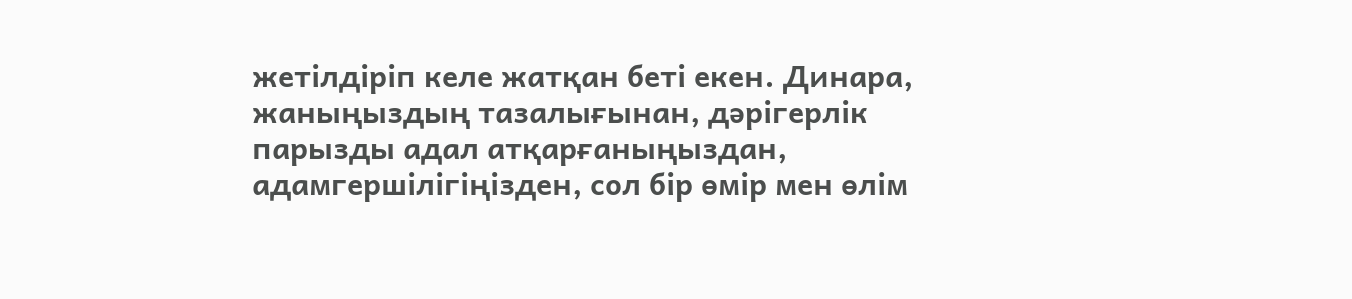жетілдіріп келе жатқан беті екен. Динара, жаныңыздың тазалығынан, дәрігерлік парызды адал атқарғаныңыздан, адамгершілігіңізден, сол бір өмір мен өлім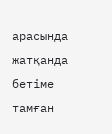арасында жатқанда бетіме тамған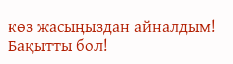көз жасыңыздан айналдым! Бақытты бол!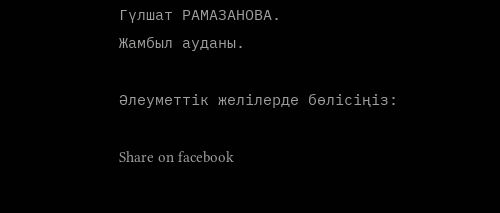Гүлшат РАМАЗАНОВА.
Жамбыл ауданы.

Әлеуметтік желілерде бөлісіңіз:

Share on facebook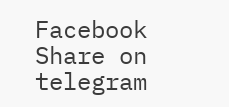Facebook
Share on telegram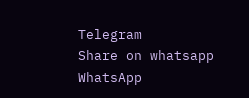Telegram
Share on whatsapp
WhatsApp